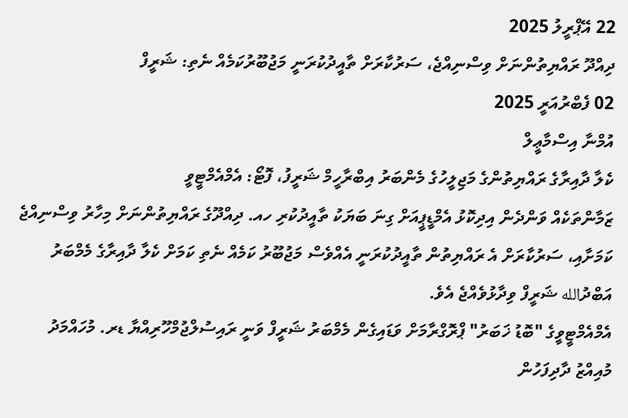22 އޭޕްރީލު 2025
ދިއްދޫ ރައްޔިތުންނަށް ވިސްނިއްޖެ، ސަރުކާރަށް ތާއީދުކުރަނީ މަޖުބޫރުކަމެއް ނެތި: ޝަރީފް
02 ފެބްރުއަރީ 2025
އުމްނާ އިސްމާޢީލް
ކެލާ ދާއިރާގެ ރައްޔިތުންގެ މަޖިލީހުގެ މެންބަރު އިބްރާހީމް ޝަރީފު، ފޮޓޯ: އެމްއެމްޓީވީ
ޒަމާންތަކެއް ވަންދެން އިދިކޮޅު އެމްޑީޕީއަށް ގިނަ ބަޔަކު ތާއީދުކުރި ހއ. ދިއްދޫގެ ރައްޔިތުންނަށް މިހާރު ވިސްނިއްޖެ ކަމަށާއި، ސަރުކާރަށް އެ ރައްޔިތުން ތާއީދުކުރަނީ އެއްވެސް މަޖުބޫރު ކަމެއް ނެތި ކަމަށް ކެލާ ދާއިރާގެ މެމްބަރު އަބްދުالله ޝަރީފް ވިދާޅުވެއްޖެ އެވެ.
އެމްއެމްޓީވީގެ "ބޮޑު ޚަބަރު" ޕްރޮގްރާމަށް ވަޑައިގެން މެމްބަރު ޝަރީފް ވަނީ ރައިސުލްޖުމްހޫރިއްޔާ ޑރ. މުހައްމަދު މުއިއްޒު ދާދިފަހުން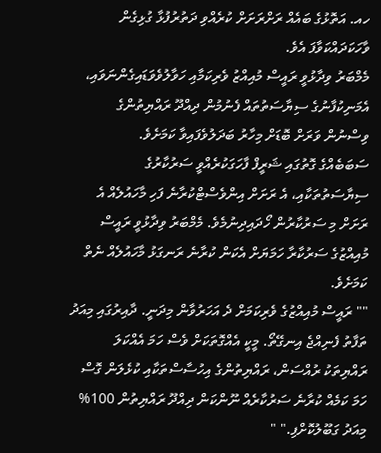ހއ. އަތޮޅުގެ ބައެއް ރަށްރަށަށް ކުރެއްވި ދަތުރުފުޅާ ގުޅިގެން ވާހަކަދައްކަވާފަ އެވެ.
މެމްބަރު ވިދާޅުވީ ރައީސް މުއިއްޒު ވެރިކަމާއި ހަވާލުވެވަޑައިގެންނަވައި، އެމަނިކުފާނުގެ ސިޔާސަތުތައް ފެނުމުން ދިއްދޫ ރައްޔިތުންގެ ވިސްނުން ވަރަށް ބޮޑަށް މިހާރު ބަދަލުވެފައިވާ ކަމަށެވެ.
ސަބަބެއްގެ ގޮތުގައި ޝަރީފް ފާހަގަކުރެއްވީ ސަރުކާރުގެ ސިޔާސަތުތަކާއި، އެ ރަށަށް އިންވެސްޓްކުރާނެ ފަހި މާހައުލެއް އެ ރަށަށް މި ސަރުކާރުން ހޯދައިދިނުމެވެ. މެމްބަރު ވިދާޅުވީ ރައީސް މުއިއްޒުގެ ސަރުކާރާ ހަމަޔަށް އެކަން ކުރާނެ ރަނގަޅު މާހައުލެއް ނެތް ކަމަށެވެ.
"" ރައީސް މުއިއްޒުގެ ވެރިކަމަށް ދެ އަހަރުވާން މިދަނީ. ދާއިރުގައި މިއަދު ތަފާތު ފެނިއްޖެ އިނގޭތޯ. މީކީ އެއްގޮތަކަށް ވެސް ހަމަ އެއްކަލަ ރައްޔިތަކު ރުއްސަން، ރައްޔިތުންގެ އިހުސާސްތަކާއި ކުޅެލަން ގޮސް ހަމަ ކަމެއް ކުރާނެ ސަރުކާރެއް ނޫންކަން ދިއްދޫ ރައްޔިތުން 100% މިއަދު ގަބޫލުކޮށްފި." "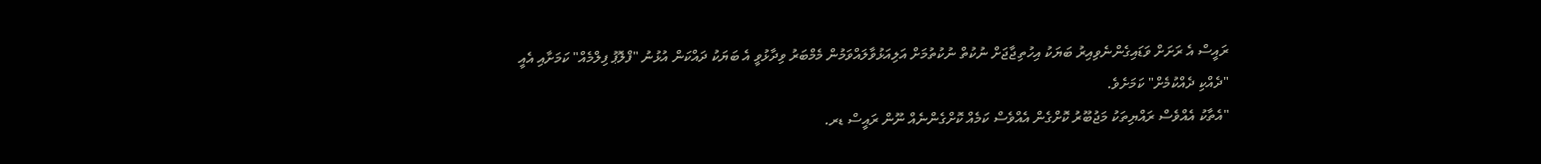ރައީސް އެ ރަށަށް ވަޑައިގެންނެވިއިރު ބަޔަކު އިހުތިޖާޖަށް ނުކުތް ނުކުތުމަށް އަލިއަޅުވާލައްވަމުން މެމްބަރު ވިދާޅުވީ އެ ބަޔަކު ދައްކަން އުޅުނު "ފްލޮޕު ފިލްމެއް" ކަމަށާއި އެއީ "ދެއްކި ދެއްކުމެށް" ކަމަށެވެ.
"އެތާކު އެއްވެސް ރައްޔިތަކު މަޖުބޫރު ކޮށްގެން އެއްވެސް ކަމެއް ކޮށްގެންނެއް ނޫން ރައީސް ޑރ.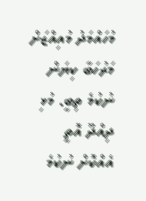މުހައްމަދު މުއިއްޒަށް މަރުހަބާ ކިޔަން ނުކުމެ ތިބީ. މުޅި ދިއްދޫ އޮތީ އެއްކޮށް ނުކުމެ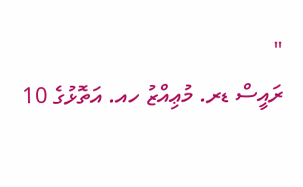"
ރައީސް ޑރ. މުޢިއްޒު ހއ. އަތޮޅުގެ 10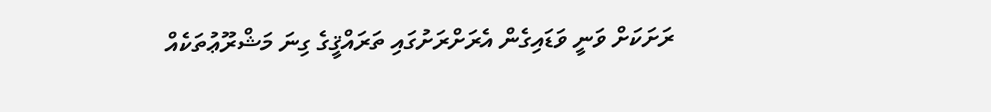ރަށަކަށް ވަނީ ވަޑައިގެން އެރަށްރަށުގައި ތަރައްޤީގެ ގިނަ މަޝްރޫޢުތަކެއް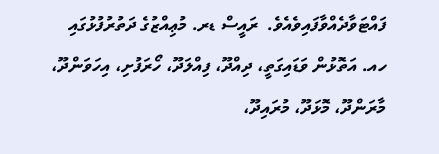ފައްޓަވާދެއްވާފައިވެއެވެ.  ރައީސް ޑރ. މުޢިއްޒުގެ ދަތުރުފުޅުގައި ހއ. އަތޮޅުން ވަޑައިގަތީ، ދިއްދޫ، ފިއްލަދޫ، ހޯރަފުށި، އިހަވަންދޫ، މާރަންދޫ، މޮޅަދޫ، މުރައިދޫ،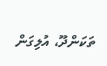ތަކަންދޫ، އުލިގަން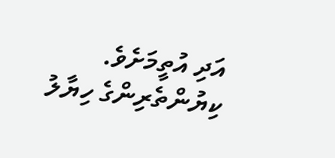އަދި އުތީމަށެވެ.
ކިޔުންތެރިންގެ ހިޔާލު